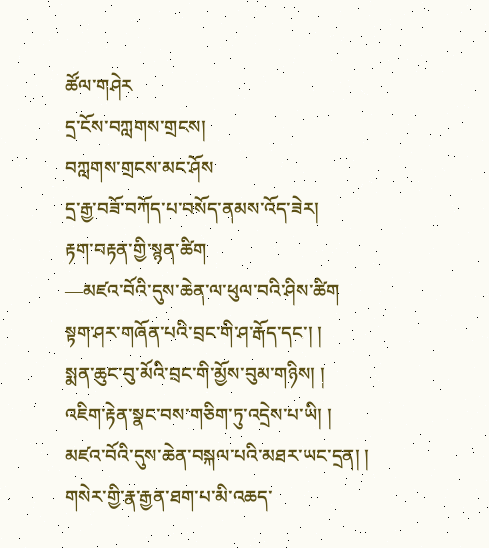ཚོལ་གཤེར
དྲ་ངོས་བཀླགས་གྲངས།
བཀླགས་གྲངས་མང་ཤོས
དྲ་རྒྱ་བཟོ་བཀོད་པ་བསོད་ནམས་འོད་ཟེར།
རྟག་བརྟན་གྱི་སྙན་ཚིག
—མཛའ་བོའི་དུས་ཆེན་ལ་ཕུལ་བའི་ཤིས་ཚིག
སྟག་ཤར་གཞོན་པའི་བྲང་གི་ཤ་རྒོད་དང་། །
སྨན་ཆུང་བུ་མོའི་བྲང་གི་མྱོས་བུམ་གཉིས། །
འཇིག་རྟེན་སྣང་བས་གཅིག་ཏུ་འདྲེས་པ་ཡི། །
མཛའ་བོའི་དུས་ཆེན་བསྐལ་པའི་མཐར་ཡང་དྲན། །
གསེར་གྱི་རྣ་རྒྱན་ཐག་པ་མི་འཆད་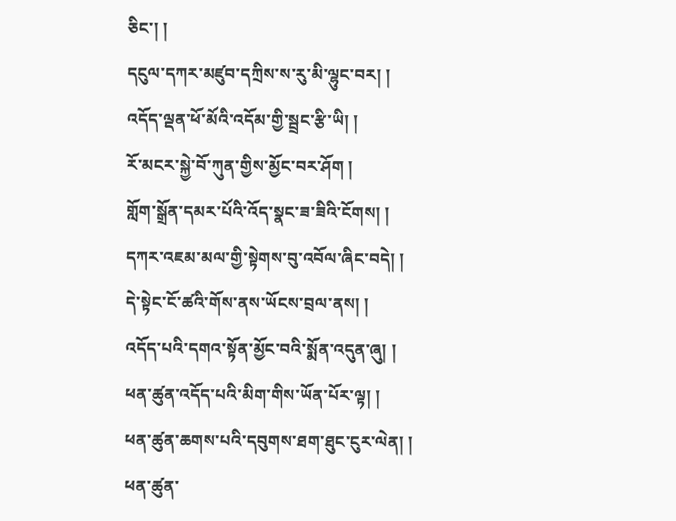ཅིང་། །
དངུལ་དཀར་མཛུབ་དཀྲིས་ས་རུ་མི་ལྷུང་བར། །
འདོད་ལྡན་ཕོ་མོའི་འདོམ་གྱི་སྦྲང་རྩི་ཡི། །
རོ་མངར་སྐྱེ་བོ་ཀུན་གྱིས་མྱོང་བར་ཤོག །
གློག་སྒྲོན་དམར་པོའི་འོད་སྣང་ཟ་ཟིའི་ངོགས། །
དཀར་འཇམ་མལ་གྱི་སྟེགས་བུ་འབོལ་ཞིང་བདེ། །
དེ་སྟེང་ངོ་ཚའི་གོས་ནས་ཡོངས་བྲལ་ནས། །
འདོད་པའི་དགའ་སྟོན་མྱོང་བའི་སྨོན་འདུན་ཞུ། །
ཕན་ཚུན་འདོད་པའི་མིག་གིས་ཡོན་པོར་ལྟ། །
ཕན་ཚུན་ཆགས་པའི་དབུགས་ཐག་ཐུང་ངུར་ལེན། །
ཕན་ཚུན་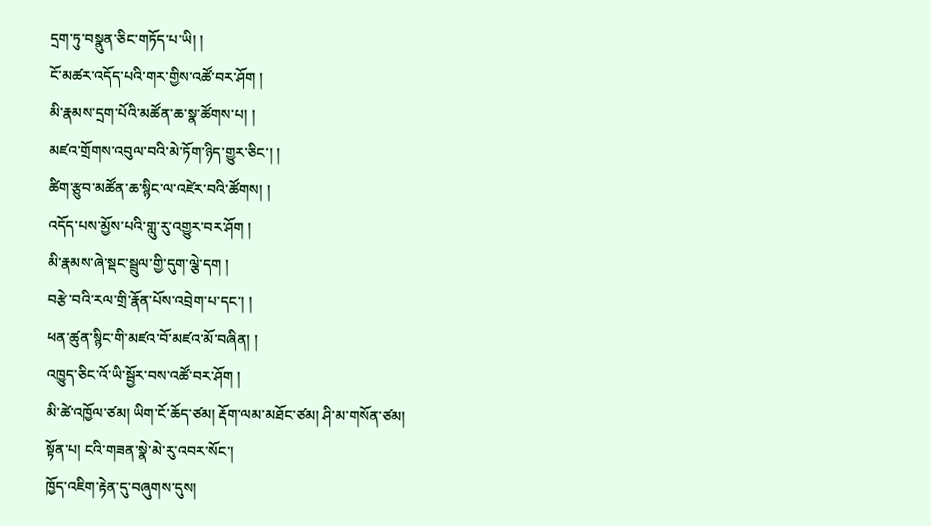དྲག་ཏུ་བསྣུན་ཅིང་གཏོད་པ་ཡི། །
ངོ་མཚར་འདོད་པའི་གར་གྱིས་འཚོ་བར་ཤོག །
མི་རྣམས་དྲག་པོའི་མཚོན་ཆ་སྣ་ཚོགས་པ། །
མཛའ་གྲོགས་འབུལ་བའི་མེ་ཏོག་ཉིད་གྱུར་ཅིང་། །
ཚིག་རྩུབ་མཚོན་ཆ་སྙིང་ལ་འཛེར་བའི་ཚོགས། །
འདོད་པས་མྱོས་པའི་གླུ་རུ་འགྱུར་བར་ཤོག །
མི་རྣམས་ཞེ་སྡང་སྦྲུལ་གྱི་དུག་ལྕེ་དག །
བརྩེ་བའི་རལ་གྲི་རྣོན་པོས་འབྲེག་པ་དང་། །
ཕན་ཚུན་སྙིང་གི་མཛའ་བོ་མཛའ་མོ་བཞིན། །
འཁྱུད་ཅིང་འོ་ཡི་སྦྱོར་བས་འཚོ་བར་ཤོག །
མི་ཚེ་འཁྱོལ་ཙམ། ཡིག་ངོ་ཆོད་ཙམ། རྡོག་ལམ་མཐོང་ཙམ། ཤི་མ་གསོན་ཙམ།
སྟོན་པ། ངའི་གཟན་སྣེ་མེ་རུ་འབར་སོང་།
ཁྱོད་འཇིག་རྟེན་དུ་བཞུགས་དུས།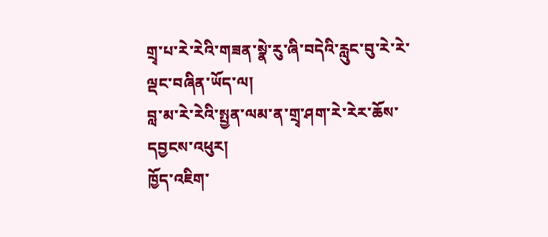གྲྭ་པ་རེ་རེའི་གཟན་སྣེ་རུ་ཞི་བདེའི་རླུང་བུ་རེ་རེ་ལྡང་བཞིན་ཡོད་ལ།
བླ་མ་རེ་རེའི་སྤྱན་ལམ་ན་གྲྭ་ཤག་རེ་རེར་ཆོས་དབྱངས་འཕུར།
ཁྱོད་འཇིག་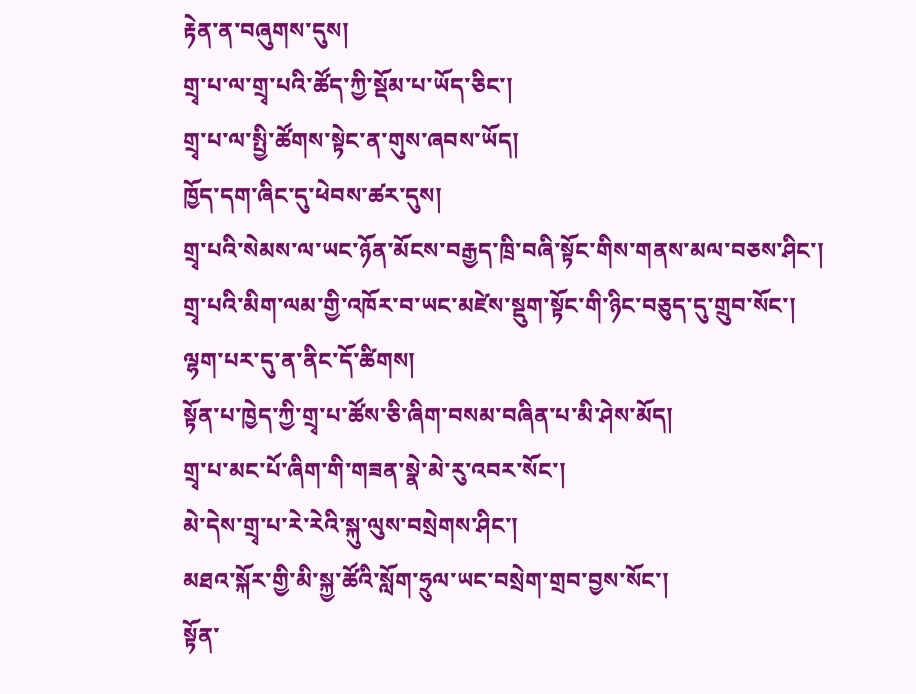རྟེན་ན་བཞུགས་དུས།
གྲྭ་པ་ལ་གྲྭ་པའི་ཚོད་ཀྱི་སྡོམ་པ་ཡོད་ཅིང་།
གྲྭ་པ་ལ་སྤྱི་ཚོགས་སྟེང་ན་གུས་ཞབས་ཡོད།
ཁྱོད་དག་ཞིང་དུ་ཕེབས་ཚར་དུས།
གྲྭ་པའི་སེམས་ལ་ཡང་ཉོན་མོངས་བརྒྱད་ཁྲི་བཞི་སྟོང་གིས་གནས་མལ་བཅས་ཤིང་།
གྲྭ་པའི་མིག་ལམ་གྱི་འཁོར་བ་ཡང་མཛེས་སྡུག་སྟོང་གི་ཉིང་བཅུད་དུ་གྲུབ་སོང་།
ལྷག་པར་དུ་ན་ནིང་དོ་ཚིགས།
སྟོན་པ་ཁྱེད་ཀྱི་གྲྭ་པ་ཚོས་ཅི་ཞིག་བསམ་བཞིན་པ་མི་ཤེས་མོད།
གྲྭ་པ་མང་པོ་ཞིག་གི་གཟན་སྣེ་མེ་རུ་འབར་སོང་།
མེ་དེས་གྲྭ་པ་རེ་རེའི་སྐུ་ལུས་བསྲེགས་ཤིང་།
མཐའ་སྐོར་གྱི་མི་སྐྱ་ཚོའི་སློག་ཧྲུལ་ཡང་བསྲེག་གྲབ་བྱས་སོང་།
སྟོན་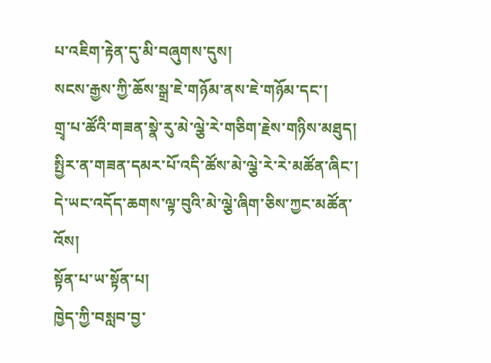པ་འཇིག་རྟེན་དུ་མི་བཞུགས་དུས།
སངས་རྒྱས་ཀྱི་ཆོས་སྒྲ་ཇེ་གཉོམ་ནས་ཇེ་གཉོམ་དང་།
གྲྭ་པ་ཚོའི་གཟན་སྣེ་རུ་མེ་ལྕེ་རེ་གཅིག་རྗེས་གཉིས་མཐུད།
སྤྱིར་ན་གཟན་དམར་པོ་འདི་ཚོས་མེ་ལྕེ་རེ་རེ་མཚོན་ཞིང་།
དེ་ཡང་འདོད་ཆགས་ལྟ་བུའི་མེ་ལྕེ་ཞིག་ཅིས་ཀྱང་མཚོན་འོས།
སྟོན་པ་ཡ་སྟོན་པ།
ཁྱེད་ཀྱི་བསླབ་བྱ་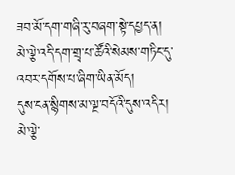ཟབ་མོ་དག་གཞི་རུ་བཞག་སྟེ་དཔྱད་ན།
མེ་ལྕེ་འདི་དག་གྲྭ་པ་ཚོའི་སེམས་གཏིང་དུ་འབར་དགོས་པ་ཞིག་ཡིན་མོད།
དུས་ངན་སྙིགས་མ་ལྔ་བདོའི་དུས་འདིར།
མེ་ལྕེ་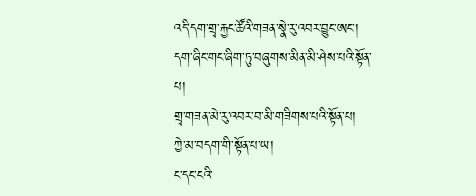འདི་དག་གྲྭ་རྐྱང་ཚོའི་གཟན་སྣེ་རུ་འབར་བྱུང་ཨང་།
དག་ཞིང་གང་ཞིག་ཏུ་བཞུགས་མིན་མི་ཤེས་པའི་སྟོན་པ།
གྲྭ་གཟན་མེ་རུ་འབར་བ་མི་གཟིགས་པའི་སྟོན་པ།
ཀྱེ་མ་བདག་གི་སྟོན་པ་ཡ།
ང་དང་ངའི་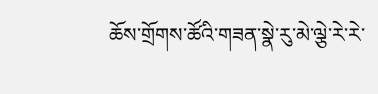ཆོས་གྲོགས་ཚོའི་གཟན་སྣེ་རུ་མེ་ལྕེ་རེ་རེ་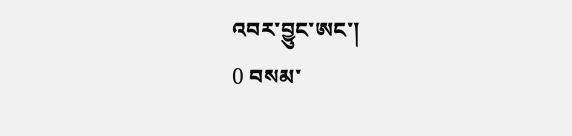འབར་བྱུང་ཨང་།
0 བསམ་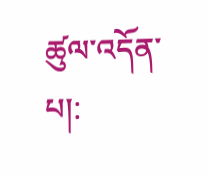ཚུལ་འདོན་པ།: